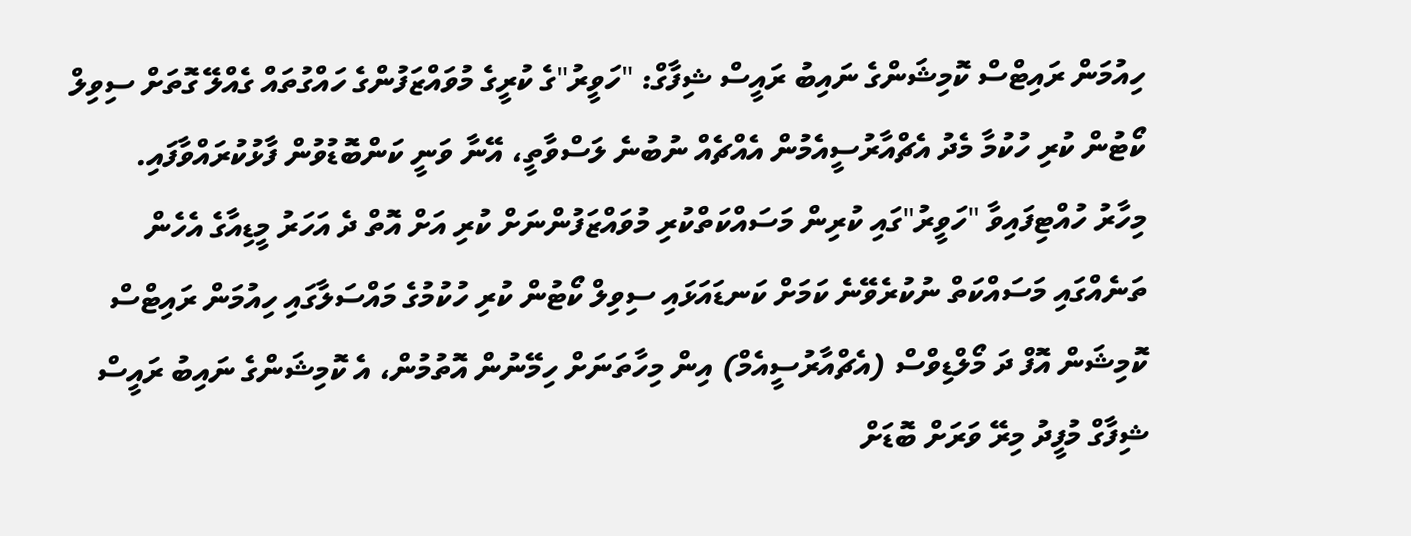ހިއުމަން ރައިޓްސް ކޮމިޝަންގެ ނައިބު ރައީސް ޝިފާގް: "ހަވީރު"ގެ ކުރީގެ މުވައްޒަފުންގެ ހައްގުތައް ގެއްލޭ ގޮތަށް ސިވިލް ކޯޓުން ކުރި ހުކުމާ މެދު އެޗްއާރުސީއެމުން އެއްޗެއް ނުބުނެ ލަސްވާތީ، އޭނާ ވަނީ ކަންބޮޑުވުން ފާޅުކުރައްވާފައި.
މިހާރު ހުއްޓިފައިވާ "ހަވީރު"ގައި ކުރިން މަސައްކަތްކުރި މުވައްޒަފުންނަށް ކުރި އަށް އޮތް ދެ އަހަރު މީޑިއާގެ އެހެން ތަނެއްގައި މަސައްކަތް ނުކުރެވޭނެ ކަމަށް ކަނޑައަޅައި ސިވިލް ކޯޓުން ކުރި ހުކުމުގެ މައްސަލާގައި ހިއުމަން ރައިޓްސް ކޮމިޝަން އޮފް ދަ މޯލްޑިވްސް (އެޗްއާރުސީއެމް) އިން މިހާތަނަށް ހިމޭނުން އޮތުމުން، އެ ކޮމިޝަންގެ ނައިބު ރައީސް ޝިފާގް މުފީދު މިރޭ ވަރަށް ބޮޑަށް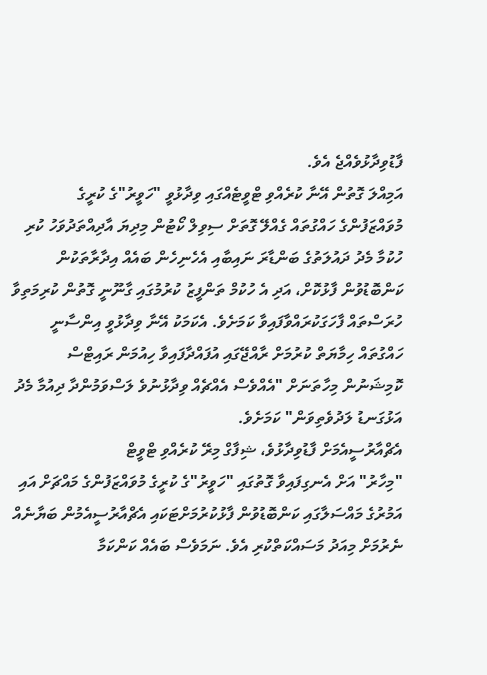ފާޑުވިދާޅުވެއްޖެ އެވެ.
އަމިއްލަ ގޮތުން އޭނާ ކުރެއްވި ޓްވީޓެއްގައި ވިދާޅުވީ "ހަވީރު"ގެ ކުރީގެ މުވައްޒަފުންގެ ހައްގުތައް ގެއްލޭ ގޮތަށް ސިވިލް ކޯޓުން މިދިޔަ އާދިއްތަދުވަހު ކުރި ހުކުމާ މެދު ދައުލަތުގެ ބަންޑާރަ ނައިބާއި އެހެނިހެން ބައެއް އިދާރާތަކުން ކަންބޮޑުވުން ފާޅުކޮށް، އަދި އެ ހުކުމް ތަންފީޒު ކުރުމުގައި ގާނޫނީ ގޮތުން ކުރިމަތިވާ ހުރަސްތައް ފާހަގަކުރައްވާފައިވާ ކަމަށެވެ. އެކަމަކު އޭނާ ވިދާޅުވީ އިންސާނީ ހައްގުތައް ހިމާޔަތް ކުރުމަށް ރާއްޖޭގައި އުފައްދާފައިވާ ހިއުމަން ރައިޓްސް ކޮމިޝަނުން މިހާތަނަށް "އެއްވެސް އެއްޗެއް ވިދާޅުނުވެ ލަސްވަމުންދާ ދިއުމާ މެދު އަޅުގަނޑު ލަދުވެތިވަން" ކަމަށެވެ.
އެޗްއާރުސީއެމަށް ފާޑުވިދާޅުވެ، ޝިފާގް މިރޭ ކުރެއްވި ޓްވީޓް
"މިހާރު" އަށް އެނގިފައިވާ ގޮތުގައި "ހަވީރު"ގެ ކުރީގެ މުވައްޒަފުންގެ މައްޗަށް އައި އަމުރުގެ މައްސަލާގައި ކަންބޮޑުވުން ފާޅުކުރުމަށްޓަކައި އެޗްއާރުސީއެމުން ބަޔާނެއް ނެރުމަށް މިއަދު މަސައްކަތްކުރި އެވެ. ނަމަވެސް ބައެއް ކަންކަމާ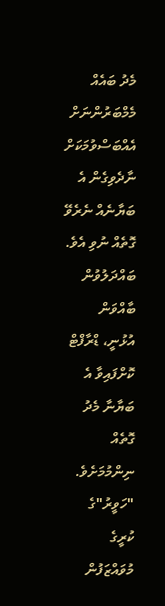މެދު ބައެއް މެމްބަރުންނަށް އެއްބަސްވުމަކަށް ނާދެވިގެން އެ ބަޔާނެއް ނެރެވޭ ގޮތެއް ނުވި އެވެ. ބައްދަލުވުން ބާއްވަން އުޅުނީ، ޑްރާފްޓް ކޮށްފައިވާ އެ ބަޔާނާ މެދު ގޮތެއް ނިންމުމަށެވެ.
"ހަވީރު"ގެ ކުރީގެ މުވައްޒަފުން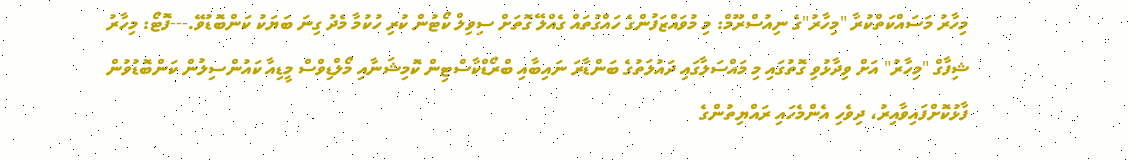މިހާރު މަސައްކަތްކުރާ "މިހާރު"ގެ ނިއުސްރޫމް: މި މުވައްޒަފުންގެ ހައްގުތައް ގެއްލޭ ގޮތަށް ސިވިލް ކޯޓުން ކުރި ހުކުމާ މެދު ގިނަ ބަޔަކު ކަންބޮޑުވޭ.---ފޮޓޯ: މިހާރު
ޝިފާގް "މިހާރު" އަށް ވިދާޅުވި ގޮތުގައި މި މައްސަލާގައި ދައުލަތުގެ ބަންޑާރަ ނައިބާއި ބްރޯޑްކާސްޓިން ކޮމިޝަނާއި މޯލްޑިވްސް މީޑިއާ ކައުންސިލުން ކަންބޮޑުވުން ފާޅުކޮށްފައިވާއިރު، ދިވެހި އެންމެހައި ރައްޔިތުންގެ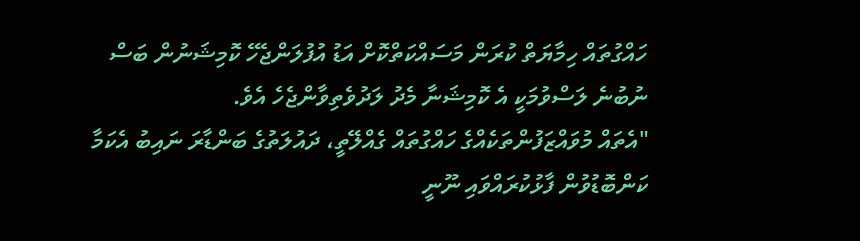ހައްގުތައް ހިމާޔަތް ކުރަން މަސައްކަތްކޮށް އަޑު އުފުލަންޖެހޭ ކޮމިޝަނުން ބަސް ނުބުނެ ލަސްވުމަކީ އެ ކޮމިޝަނާ މެދު ލަދުވެތިވާންޖެހެ އެވެ.
"އެތައް މުވައްޒަފުންތަކެއްގެ ހައްގުތައް ގެއްލޭތީ، ދައުލަތުގެ ބަންޑާރަ ނައިބު އެކަމާ ކަންބޮޑުވުން ފާޅުކުރައްވައި ނޫނީ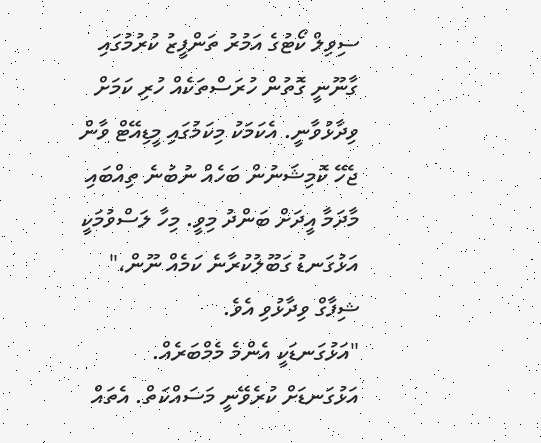ސިވިލް ކޯޓުގެ އަމުރު ތަންފީޒު ކުރުމުގައި ގާނޫނީ ގޮތުން ހުރަސްތަކެއް ހުރި ކަމަށް ވިދާޅުވާނީ. އެކަމަކު މިކަމުގައި މީޑިއޭޓް ވާން ޖެހޭ ކޮމިޝަނުން ބަހެއް ނުބުނެ ތިއްބައި މާދަމާ އީދަށް ބަންދު މިވީ. މިހާ ލަސްވުމަކީ އަޅުގަނޑު ގަބޫލުކުރާނެ ކަމެއް ނޫން،" ޝިފާގް ވިދާޅުވި އެވެ.
"އަޅުގަނޑަކީ އެންމެ މެމްބަރެއް. އަޅުގަނޑަށް ކުރެވޭނީ މަސައްކަތް. އެތައް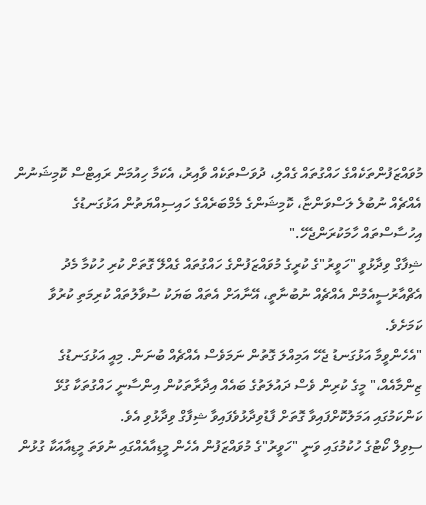މުވައްޒަފުންތަކެއްގެ ހައްގުތައް ގެއްލި، ދުވަސްތަކެއް ވާއިރު، އެކަމާ ހިއުމަން ރައިޓްސް ކޮމިޝަނުން އެއްޗެއް ނުބުލެ ލަސްވަންޏާ، ކޮމިޝަންގެ މެމްބަރެއްގެ ހައިސިއްޔަތުން އަޅުގަނޑުގެ އިހުސާސްތައް ހާމަކުރަންޖެހޭ."
ޝިފާގް ވިދާޅުވީ "ހަވީރު"ގެ ކުރީގެ މުވައްޒަފުންގެ ހައްގުތައް ގެއްލޭ ގޮތަށް ކުރި ހުކުމާ މެދު އެޗްއާރުސީއެމުން އެއްޗެއް ނުބުނާތީ، އޭނާއަށް އެތައް ބަޔަކު ސުވާލުތައް ކުރިމަތި ކުރުވާ ކަމަށެވެ.
"އެހެންވީމާ އަޅުގަނޑު ޖެހޭ އަމިއްލަ ގޮތުން ނަމަވެސް އެއްޗެއް ބުނަން. މިއީ އަޅުގަނޑުގެ ޒިންމާއެއް،" މީގެ ކުރިން ވެސް ދައުލަތުގެ ބައެއް އިދާރާތަކުން އިންސާނީ ހައްގުތަކާ ގުޅޭ ކަންކަމުގައި އަމަލުކޮށްފައިވާ ގޮތަށް ފާޑުވިދާޅުވެފައިވާ ޝިފާގް ވިދާޅުވި އެވެ.
ސިވިލް ކޯޓުގެ ހުކުމުގައި ވަނީ "ހަވީރު"ގެ މުވައްޒަފުން އެހެން މީޑިއާއެއްގައި ނުވަތަ މީޑިއާއަކާ ގުޅުން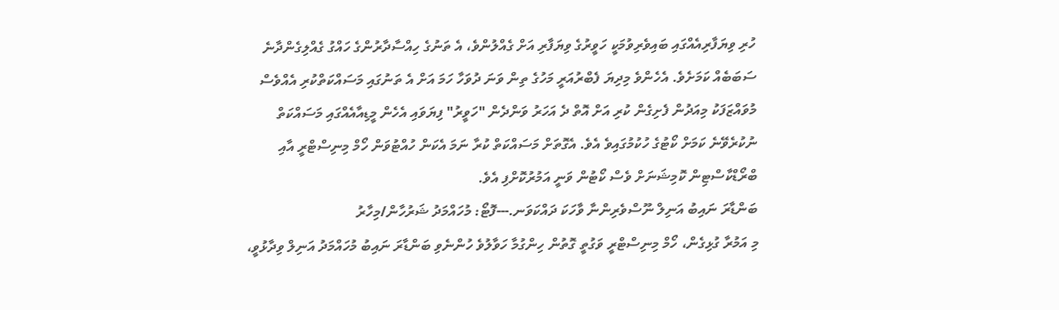ހުރި ވިޔަފާރިއެއްގައި ބައިވެރިވުމަކީ ހަވީރުގެ ވިޔަފާރި އަށް ގެއްލުންވެ، އެ ތަނުގެ ހިއްސާދާރުންގެ ހައްގު ގެއްލިގެންދާނެ ސަބަބެއް ކަމަށެވެ. އެހެންވެ މިދިޔަ ފެބްރުއަރީ މަހުގެ ތިން ވަނަ ދުވަހާ ހަމަ އަށް އެ ތަނުގައި މަސައްކަތްކުރި އެއްވެސް މުވައްޒަފަކު މިއަދުން ފެށިގެން ކުރި އަށް އޮތް ދެ އަހަރު ވަންދެން "ހަވީރު" ފިޔަވައި އެހެން މީޑިއާއެއްގައި މަސައްކަތް ނުކުރެވޭނެ ކަމަށް ކޯޓުގެ ހުކުމުގައިވެ އެވެ. އެގޮތަށް މަސައްކަތް ކުރާ ނަމަ އެކަން ހުއްޓުވަން ހޯމް މިނިސްޓްރީ އާއި ބްރޯޑްކާސްޓިން ކޮމިޝަނަށް ވެސް ކޯޓުން ވަނީ އަމުރުކޮށްފި އެވެ.
ބަންޑާރަ ނައިބު އަނިލް ނޫސްވެރިންނާ ވާހަކަ ދައްކަވަނ.---ފޮޓޯ: މުހައްމަދު ޝަރުހާން/މިހާރު
މި އަމުރާ ގުޅިގެން، ހޯމް މިނިސްޓްރީ ވަގުތީ ގޮތުން ހިންގުމާ ހަވާލުވެ ހުންނެވި ބަންޑާރަ ނައިބު މުހައްމަދު އަނިލް ވިދާޅުވީ،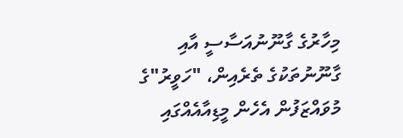މިހާރުގެ ގާނޫނުއަސާސީ އާއި ގާނޫނުތަކުގެ ތެރެއިން، "ހަވީރު"ގެ މުވައްޒަފުން އެހެން މީޑިއާއެއްގައި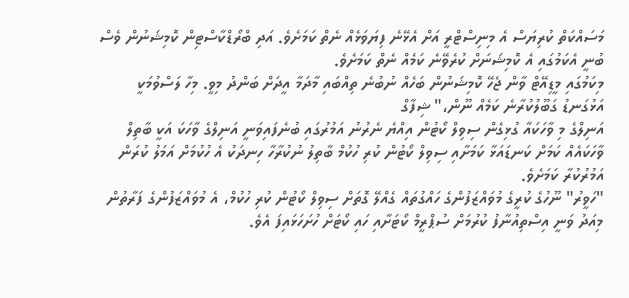މަސައްކަތް ކުރިޔަސް އެ މިނިސްޓްރީ އަށް އެޅޭނެ ފިޔަވަޅެއް ނެތް ކަމަށެވެ. އަދި ބްރޯޑްކާސްޓިން ކޮމިޝަނުން ވެސް ބުނީ އެކަމުގައި އެ ކޮމިޝަނަށް ކުރެވޭނެ ކަމެއް ނެތް ކަމަށެވެ.
މިކަމުގައި މީޑިއޭޓް ވާން ޖެހޭ ކޮމިޝަނުން ބަހެއް ނުބުނެ ތިއްބައި މާދަމާ އީދަށް ބަންދު މިވީ. މިހާ ލަސްވުމަކީ އަޅުގަނޑު ގަބޫލުކުރާނެ ކަމެއް ނޫން،" ޝިފާގް
އަނިލްގެ މި ވާހަކައާ ގުޅިގެން ސިވިލް ކޯޓުން އިއްޔެ ނެރުނު އަމުރުގައި ބުނެފައިވަނީ އަނިލްގެ ވާހަކަ އަކީ ބާތިލް ވާހަކައެއް ކަމަށް ކަނޑައަޅާ ކަމަށާއި ސިވިލް ކޯޓުން ކުރި ހުކުމް ބާތިލު ނުކުރާހާ ހިނދަކު އެ ހުކުމަށް އަމަލު ކުރަން އަމުރުކުރާ ކަމަށެވެ.
"ހަވީރު" ނޫހުގެ ކުރީގެ މުވައްޒަފުންގެ ހައްގުތައް ގެއްލޭ ގޮތަށް ސިވިލް ކޯޓުން ކުރި ހުކުމް، އެ މުވައްޒަފުންގެ ފަރާތުން މިއަދު ވަނީ އިސްތިއުނާފު ކުރުމަށް ސުޕްރީމް ކޯޓަށާއި ހައި ކޯޓަށް ހުށަހަޅައިފަ އެވެ.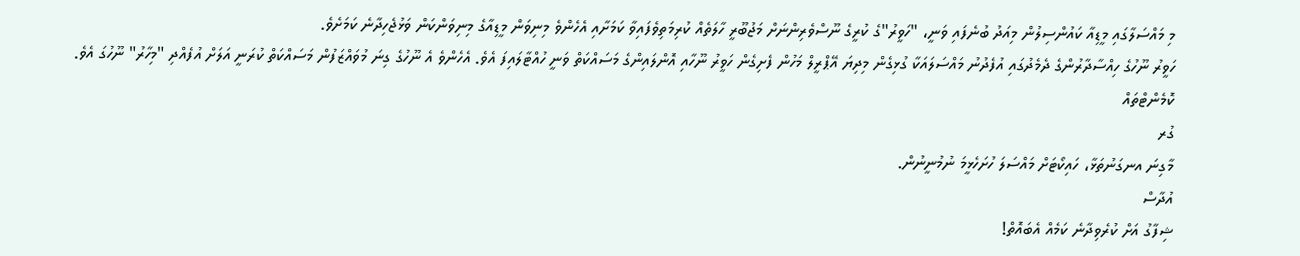މި މައްސަލާގައި މީޑިއާ ކައުންސިލުން މިއަދު ބުނެފައި ވަނީ، "ހަވީރު"ގެ ކުރީގެ ނޫސްވެރިންނަށް މަޖުބޫރީ ހާލަތެއް ކުރިމަތިވެފައިވާ ކަމަށާއި އެހެންވެ މިނިވަން މީޑިއާގެ މިނިވަންކަން ވަޅުޖެހިދާނެ ކަމަށެވެ.
ހަވީރު ނޫހުގެ ހިއްސާދާރުންގެ ދެމެދުގައި އުފެދުނު މައްސަލައަކާ ގުޅިގެން މިދިޔަ އޭޕްރީލް މަހުން ފެށިގެން ހަވީރު ނޫހާއި އޮންލައިންގެ މަސައްކަތް ވަނީ ހުއްޓާލައިފަ އެވެ. އެހެންވެ އެ ނޫހުގެ ގިނަ މުވައްޒަފުން މަސައްކަތް ކުރަނީ އަލަށް އުފެއްދި "މިހާރު" ނޫހުގަ އެވެ.
ކޮމެންޓްތައް
ގުރ
މާގިނަ އނގަނުތަޅާ، ހައިކޯޓަށް މައްސަލަ ހުށަހެޅީމަ ނުމުނީނުން.
އުދާސް
ޝިފާގު އަށް ކުރެވިދާނެ ކަމެއް އެބައޮތް!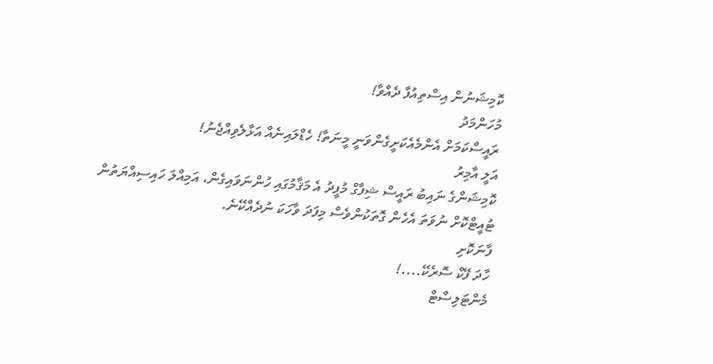ކޮމިޝަނުން އިސްތިއުފާ ދެއްވާ!
މުހަންމަދު
ރައީސްކަމަށް އެންމެއެކަށީގެންވަނީ މީނަތާ! ހެޑްލައިނެއް އަޅާލެވިއްޖެނު!
އަލީ އާމިރު
ކޮމިޝަންގެ ނައިބު ރައީސް ޝިފާގް މުފީދު އެ މަޤާމުގައި ހުންނަވައިގެން، އަމިއްލަ ހައިސިއްޔަތުން ޓުއީޓްކޮށް ނުވަތަ އެހެން ގޮތަކުންވެސް މިފަދަ ވާހަކަ ނުދެއްކޭނެ.
ފާނަކޮށި
ހާދަ ފޭކް ސޮރެކޭ....!
މެންޓަލިސްޓް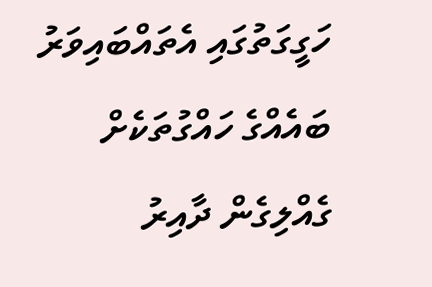ހަގީގަތުގައި އެތައްބައިވަރު ބައެއްގެ ހައްގުތަކެށް ގެއްލިގެން ދާއިރު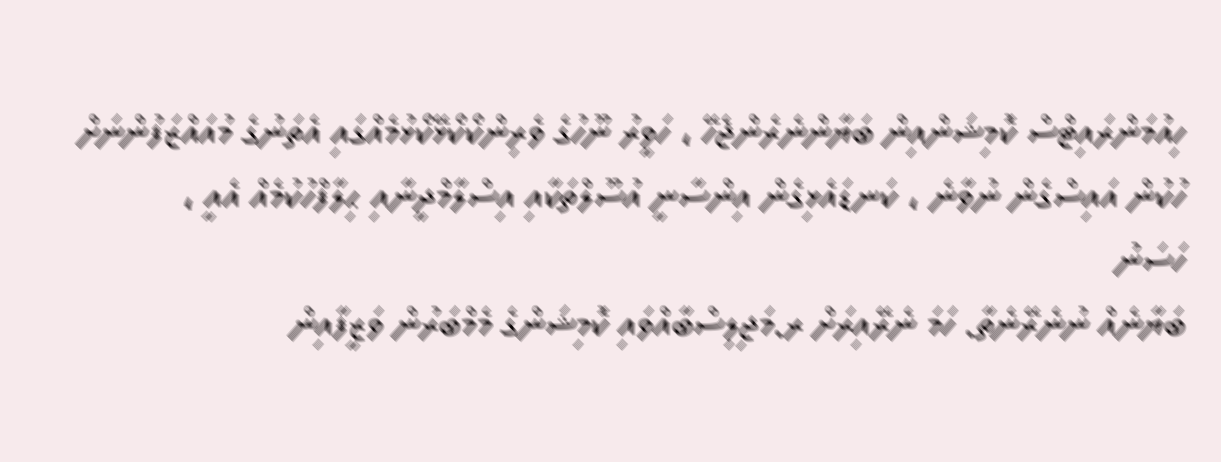ހިއުމަންރައިޓްސް ކޮމިޝަންއިން ބަޔާންނެރެންޖެހޭ ، ހަވީރު ނޫހުގެ ވެރިންކޯކޯޅޭކޯޅުމެއްގައި އެތަނުގެ މުއައްޒަފުންނަށް ހުކުން އައިސްގެން ނުވާނެ ، ކަނޑައެޅިގެން އިންސާނީ އުސޫލްތަކާއި އިސްލާމްދީނާއި ޙިލާފްހުކުމެއް އެއީ ،
ހަސަނު
ބަޔާނެއް ނުނެރޭނެތާ. ހަމަ ނެރޭއިރަށް ރ.މަޖިލިސްބާއްވައި ކޮމިޝަންގެ މެމްބަރުން ވަޒީފާއިން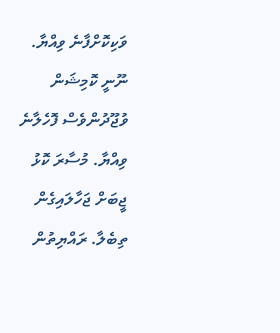ވަކިކޮށްފާނެ ވިއްޔާ. ނޫނީ ކޮމިޝަން ވުޖޫދުންވެސް ފޮހެލާނެ ވިއްޔާ. މުސާރަ ކޮޅު ޖީބަށް ޖަހާލައިގެން ތިބެލާ. ރައްޔިތުން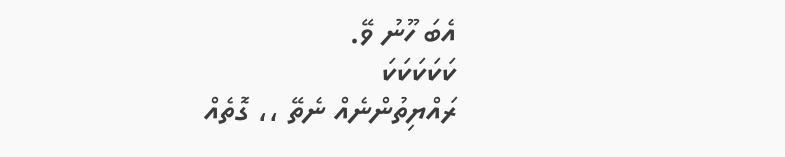އެބަ ހޫނު ވޭ.
ކަކަކަކަކަ
ރައްޔިތުންނެއް ނެތޭ ،، ގޮތެއް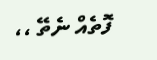ފޮތެއް ނެތޭ ،،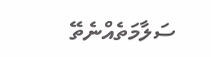ސަލާމަތެއްނެތޭ